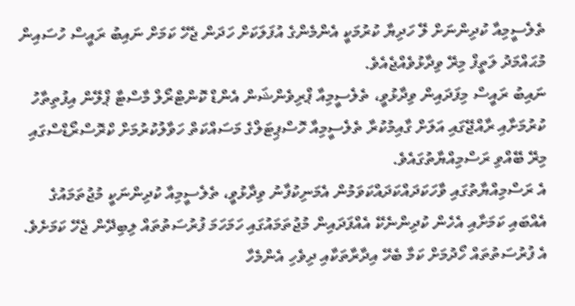ތެލެސީމިއާ ކުދިންނަށް ލޭ ހަދިޔާ ކުރުމަކީ އެންމެންގެ އުފަލަކަށް ހަދަން ޖެހޭ ކަމަށް ނައިބު ރައީސް ހުސައިން މުޙައްމަދު ލަތީފް މިރޭ ވިދާޅުވެއްޖެއެވެ.
ނައިބު ރައީސް މިފަދައިން ވިދާޅުވީ، ތެލެސީމިއާ ޕްރިވެންޝަން އެންޑް ކޮންޓްރޯލް މާސްޓާ ޕްލޭން އިފުތިތާހު ކުރުމަށާއި ރާއްޖޭގައި އަލަށް ގާއިމުކުރާ ތެލެސީމިއާ ހޮސްޕިޓަލްގެ މަސައްކަތް ހަވާލުކުރުމަށް ކްރޮސްރޯޑްސްގައި މިރޭ ބޭއްވި ރަސްމިއްޔާތުގައެވެ.
އެ ރަސްމިއްޔާތުގައި ވާހަކަދައްކަދައްކަވަމުން އެމަނިކުފާނު ވިދާޅުވީ، ތެލެސީމިއާ ކުދިންނަކީ މުޖުތަމައުގެ އެއްބައި ކަމަށާއި އެހެން ކުދިންނެކޭ އެއްފަދައިން މުޖުތަމައުގައި ހަމަހަމަ ފުރުސަތުތައް ލިބިދޭން ޖެހޭ ކަމަށެވެ.
އެ ފުރުސަތުތައް ހޯދުމަށް ކަމާ ބެހޭ އިދާރާތަކާއި ދިވެހި އެންމެހާ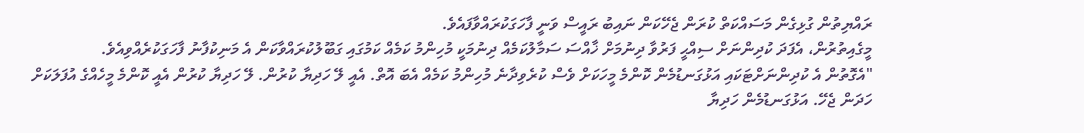ރައްޔިތުން ގުޅިގެން މަސައްކަތް ކުރަން ޖެހޭކަން ނައިބު ރައީސް ވަނީ ފާހަގަކުރައްވާފައެވެ.
މީގެއިތުރުން، އެފަދަ ކުދިންނަށް ސިއްޙީ ފަރުވާ ދިނުމަށް ޚާއްސަ ސަމާލުކަމެއް ދިނުމަކީ މުހިންމު ކަމެއް ކަމުގައި ގަބޫލުކުރައްވާކަން އެ މަނިކުފާނު ފާހަގަކުރެއްވިއެވެ.
"އެގޮތުން އެ ކުދިންނަށްޓަކައި އަޅުގަނޑުމެން ކޮންމެ މީހަކަށް ވެސް ކުރެވިދާނެ މުހިންމު ކަމެއް އެބަ އޮތް. އެއީ ލޭ ހަދިޔާ ކުރުން. ލޭ ހަދިޔާ ކުރުން އެއީ ކޮންމެ މީހެއްގެ އުފަލަކަށް ހަދަން ޖެހޭ. އަޅުގަނޑުމެން ހަދިޔާ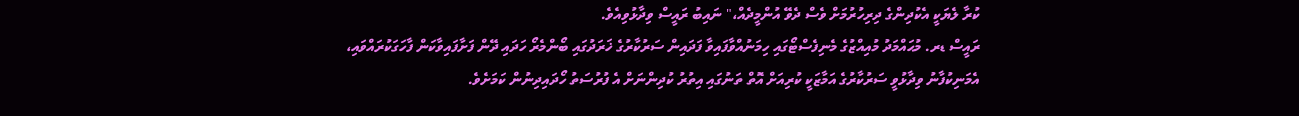ކުރާ ލެޔަކީ އެކުދިންގެ ދިރިހުރުމަށް ވެސް ދެވޭ އުންމީދެއް،" ނައިބު ރައީސް ވިދާޅުވިއެވެ.
ރައީސް ޑރ. މުޙައްމަދު މުއިއްޒުގެ މެނިފެސްޓޯގައި ހިމަނުއްވާފައިވާ ފަދައިން ސަރުކާރުގެ ޚަރަދުގައި ބޯންމެރޯ ހަދައި ދޭން ފަށާފައިވާކަން ފާހަގަކުރައްވައި، އެމަނިކުފާނު ވިދާޅުވީ ސަރުކާރުގެ އަމާޒަކީ ކުރިއަށް އޮތް ތަނުގައި އިތުރު ކުދިންނަށް އެ ފުރުސަތު ހޯދައިދިނުން ކަމަށެވެ.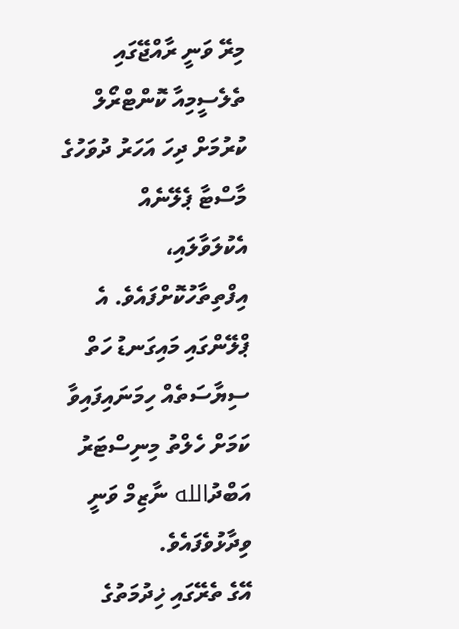މިރޭ ވަނީ ރާއްޖޭގައި ތެލެސީމިއާ ކޮންޓްރޯލް ކުރުމަށް ދިހަ އަހަރު ދުވަހުގެ މާސްޓާ ޕެލޭނެއް އެކުލަވާލައި، އިފްތިތާހުކޮށްފައެވެ. އެ ޕްލޭންގައި މައިގަނޑު ހަތް ސިޔާސަތެއް ހިމަނައިފައިވާ ކަމަށް ހެލްތު މިނިސްޓަރު އަބްދުالله ނާޒިމް ވަނީ ވިދާޅުވެފައެވެ.
އޭގެ ތެރޭގައި ޚިދުމަތުގެ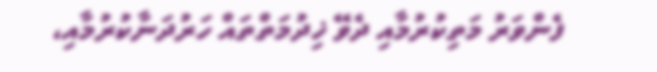ފެންވަރު މަތިކުރުމާއި ދެވޭ ޚިދުމަތްތައް ހަރުދަނާކުރުމާއި،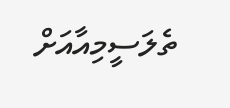ތެލަސީމިއާއަށް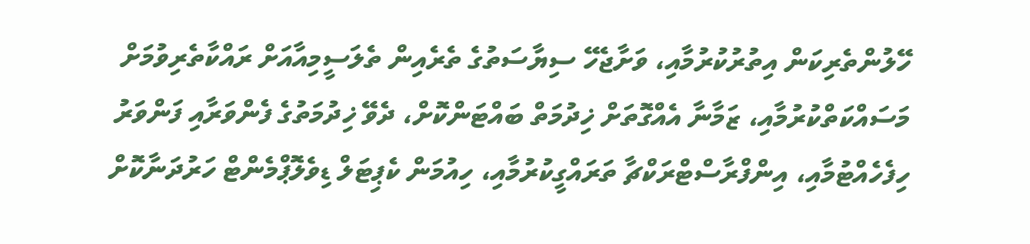ހޭލުންތެރިކަން އިތުރުކުރުމާއި، ވަށާޖެހޭ ސިޔާސަތުގެ ތެރެއިން ތެލަސީމިއާއަށް ރައްކާތެރިވުމަށް މަސައްކަތްކުރުމާއި، ޒަމާނާ އެއްގޮތަށް ޚިދުމަތް ބައްޓަންކޮށް، ދެވޭ ޚިދުމަތުގެ ފެންވަރާއި ފަންވަރު ހިފެހެއްޓުމާއި، އިންފްރާސްޓްރަކްޗާ ތަރައްގީކުރުމާއި، ހިއުމަން ކެޕިޓަލް ޑިވެލޮޕްމެންޓް ހަރުދަނާކޮށް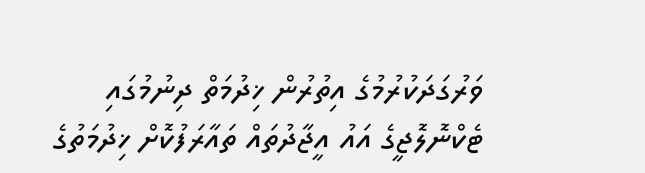ވަރުގަދަކުރުމުގެ އިތުރުން ޚިދުމަތް ދިނުމުގައި ޓެކްނޮލޮޖީގެ އައު އީޖާދުތައް ތައާރަފުކޮށް ޚިދުމަތުގެ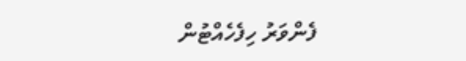ފެންވަރު ހިފެހެއްޓުން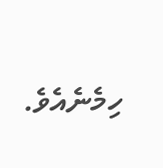ހިމެނެއެވެ.